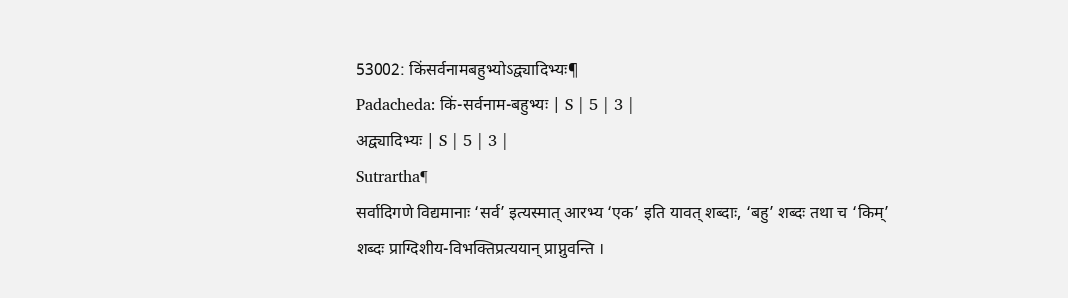53002: किंसर्वनामबहुभ्योऽद्व्यादिभ्यः¶
Padacheda: किं-सर्वनाम-बहुभ्यः | S | 5 | 3 |
अद्व्यादिभ्यः | S | 5 | 3 |
Sutrartha¶
सर्वादिगणे विद्यमानाः ‘सर्व’ इत्यस्मात् आरभ्य ‘एक’ इति यावत् शब्दाः, ‘बहु’ शब्दः तथा च ‘किम्’ शब्दः प्राग्दिशीय-विभक्तिप्रत्ययान् प्राप्नुवन्ति ।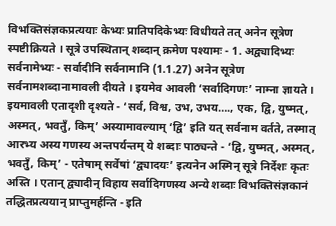विभक्तिसंज्ञकप्रत्ययाः केभ्यः प्रातिपदिकेभ्यः विधीयते तत् अनेन सूत्रेण स्पष्टीक्रियते । सूत्रे उपस्थितान् शब्दान् क्रमेण पश्यामः - 1. अद्व्यादिभ्यः सर्वनामेभ्यः - सर्वादीनि सर्वनामानि (1.1.27) अनेन सूत्रेण सर्वनामशब्दानामावली दीयते । इयमेव आवली ‘सर्वादिगणः’ नाम्ना ज्ञायते । इयमावली एतादृशी दृश्यते - ‘सर्व, विश्व, उभ, उभय…., एक, द्वि, युष्मत्, अस्मत्, भवतुँ, किम्’ अस्यामावल्याम् ‘द्वि’ इति यत् सर्वनाम वर्तते, तस्मात् आरभ्य अस्य गणस्य अन्तपर्यन्तम् ये शब्दाः पाठ्यन्ते - ‘द्वि, युष्मत्, अस्मत्, भवतुँ, किम्’ - एतेषाम् सर्वेषां ‘द्व्यादयः’ इत्यनेन अस्मिन् सूत्रे निर्देशः कृतः अस्ति । एतान् द्व्यादीन् विहाय सर्वादिगणस्य अन्ये शब्दाः विभक्तिसंज्ञकानं तद्धितप्रत्ययान् प्राप्तुमर्हन्ति - इति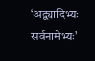‘अद्व्यादिभ्यः सर्वनामेभ्यः’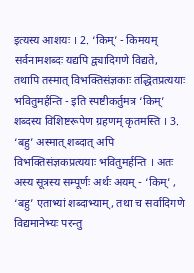इत्यस्य आशयः । 2. ‘किम्’ - किमयम् सर्वनामशब्दः यद्यपि द्व्यादिगणे विद्यते, तथापि तस्मात् विभक्तिसंज्ञकाः तद्धितप्रत्ययाः भवितुमर्हन्ति - इति स्पष्टीकर्तुमत्र ‘किम्’ शब्दस्य विशिष्टरूपेण ग्रहणम् कृतमस्ति । 3. ‘बहु’ अस्मात् शब्दात् अपि विभक्तिसंज्ञकप्रत्ययाः भवितुमर्हन्ति । अतः अस्य सूत्रस्य सम्पूर्णः अर्थः अयम् - ‘किम्’ , ‘बहु’ एताभ्यां शब्दाभ्याम्, तथा च सर्वादिगणे विद्यमानेभ्यः परन्तु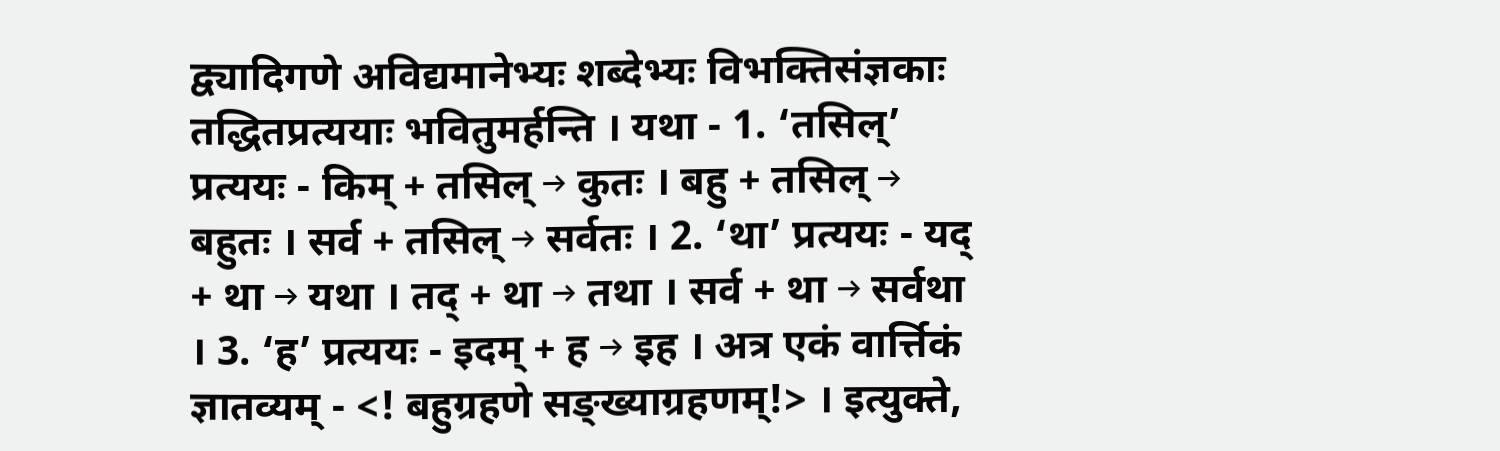द्व्यादिगणे अविद्यमानेभ्यः शब्देभ्यः विभक्तिसंज्ञकाः तद्धितप्रत्ययाः भवितुमर्हन्ति । यथा - 1. ‘तसिल्’ प्रत्ययः - किम् + तसिल् → कुतः । बहु + तसिल् → बहुतः । सर्व + तसिल् → सर्वतः । 2. ‘था’ प्रत्ययः - यद् + था → यथा । तद् + था → तथा । सर्व + था → सर्वथा । 3. ‘ह’ प्रत्ययः - इदम् + ह → इह । अत्र एकं वार्त्तिकं ज्ञातव्यम् - <! बहुग्रहणे सङ्ख्याग्रहणम्!> । इत्युक्ते,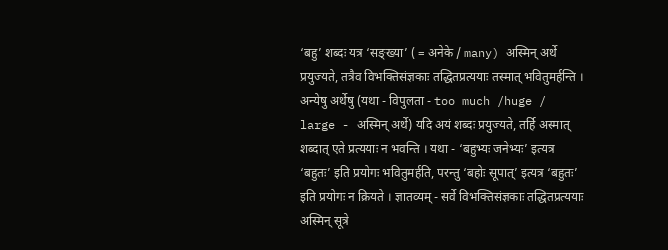‘बहु’ शब्दः यत्र ‘सङ्ख्या’ ( = अनेके / many) अस्मिन् अर्थे प्रयुज्यते, तत्रैव विभक्तिसंज्ञकाः तद्धितप्रत्ययाः तस्मात् भवितुमर्हन्ति । अन्येषु अर्थेषु (यथा - विपुलता - too much /huge / large - अस्मिन् अर्थे) यदि अयं शब्दः प्रयुज्यते, तर्हि अस्मात् शब्दात् एते प्रत्ययाः न भवन्ति । यथा - ‘बहुभ्यः जनेभ्यः’ इत्यत्र ‘बहुतः’ इति प्रयोगः भवितुमर्हति, परन्तु ‘बहोः सूपात्’ इत्यत्र ‘बहुतः’ इति प्रयोगः न क्रियते । ज्ञातव्यम् - सर्वे विभक्तिसंज्ञकाः तद्धितप्रत्ययाः अस्मिन् सूत्रे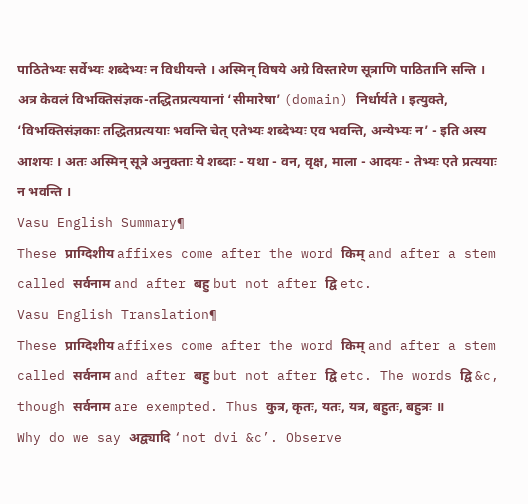पाठितेभ्यः सर्वेभ्यः शब्देभ्यः न विधीयन्ते । अस्मिन् विषये अग्रे विस्तारेण सूत्राणि पाठितानि सन्ति । अत्र केवलं विभक्तिसंज्ञक-तद्धितप्रत्ययानां ‘सीमारेषा’ (domain) निर्धार्यते । इत्युक्ते, ‘विभक्तिसंज्ञकाः तद्धितप्रत्ययाः भवन्ति चेत् एतेभ्यः शब्देभ्यः एव भवन्ति, अन्येभ्यः न’ - इति अस्य आशयः । अतः अस्मिन् सूत्रे अनुक्ताः ये शब्दाः - यथा - वन, वृक्ष, माला - आदयः - तेभ्यः एते प्रत्ययाः न भवन्ति ।
Vasu English Summary¶
These प्राग्दिशीय affixes come after the word किम् and after a stem called सर्वनाम and after बहु but not after द्वि etc.
Vasu English Translation¶
These प्राग्दिशीय affixes come after the word किम् and after a stem called सर्वनाम and after बहु but not after द्वि etc. The words द्वि &c, though सर्वनाम are exempted. Thus कुत्र, कृतः, यतः, यत्र, बहुतः, बहुत्रः ॥
Why do we say अद्व्यादि ‘not dvi &c’. Observe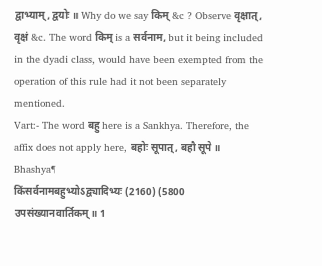द्वाभ्याम्, द्वयोः ॥ Why do we say किम् &c ? Observe वृक्षात्, वृक्षं &c. The word किम् is a सर्वनाम, but it being included in the dyadi class, would have been exempted from the operation of this rule had it not been separately mentioned.
Vart:- The word बहु here is a Sankhya. Therefore, the affix does not apply here, बहोः सूपात्, बहौ सूपे ॥
Bhashya¶
किंसर्वनामबहुभ्योऽद्व्यादिभ्यः (2160) (5800 उपसंख्यानवार्तिकम्॥ 1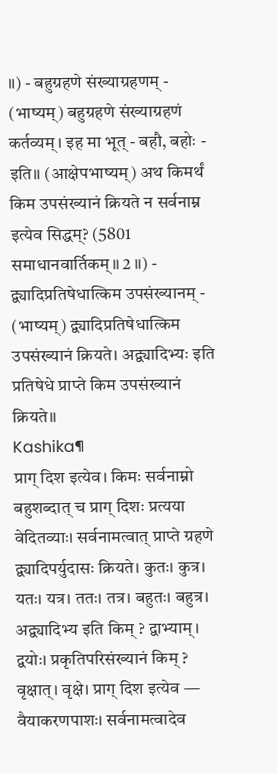॥) - बहुग्रहणे संख्याग्रहणम् - (भाष्यम्) बहुग्रहणे संख्याग्रहणं कर्तव्यम्। इह मा भूत् - बहौ, बहोः - इति॥ (आक्षेपभाष्यम्) अथ किमर्थं किम उपसंख्यानं क्रियते न सर्वनाम्न इत्येव सिद्धम्? (5801 समाधानवार्तिकम्॥ 2 ॥) - द्व्यादिप्रतिषेधात्किम उपसंख्यानम् - (भाष्यम्) द्व्यादिप्रतिषेधात्किम उपसंख्यानं क्रियते। अद्व्यादिभ्यः इति प्रतिषेधे प्राप्ते किम उपसंख्यानं क्रियते॥
Kashika¶
प्राग् दिश इत्येव। किमः सर्वनाम्नो बहुशब्दात् च प्राग् दिशः प्रत्यया वेदितव्याः। सर्वनामत्वात् प्राप्ते ग्रहणे द्व्यादिपर्युदासः क्रियते। कुतः। कुत्र। यतः। यत्र। ततः। तत्र। बहुतः। बहुत्र। अद्व्यादिभ्य इति किम् ? द्वाभ्याम्। द्वयोः। प्रकृतिपरिसंख्यानं किम् ? वृक्षात्। वृक्षे। प्राग् दिश इत्येव — वैयाकरणपाशः। सर्वनामत्वादेव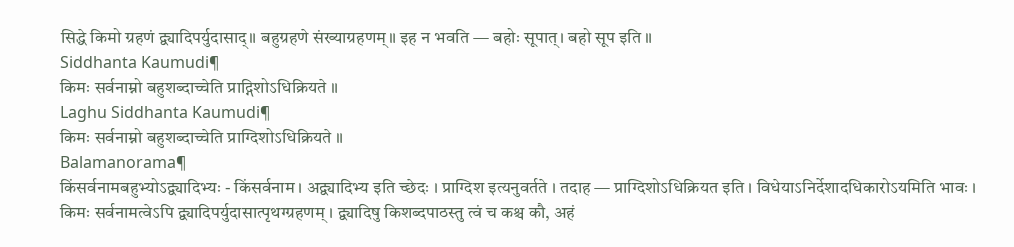सिद्धे किमो ग्रहणं द्व्यादिपर्युदासाद्॥ बहुग्रहणे संख्याग्रहणम्॥ इह न भवति — बहोः सूपात्। बहो सूप इति ॥
Siddhanta Kaumudi¶
किमः सर्वनाम्नो बहुशब्दाच्चेति प्राद्गिशोऽधिक्रियते ॥
Laghu Siddhanta Kaumudi¶
किमः सर्वनाम्नो बहुशब्दाच्चेति प्राग्दिशोऽधिक्रियते ॥
Balamanorama¶
किंसर्वनामबहुभ्योऽद्व्यादिभ्यः - किंसर्वनाम । अद्व्यादिभ्य इति च्छेदः । प्राग्दिश इत्यनुवर्तते । तदाह — प्राग्दिशोऽधिक्रियत इति । विधेयाऽनिर्देशादधिकारोऽयमिति भावः । किमः सर्वनामत्वेऽपि द्व्यादिपर्युदासात्पृथग्ग्रहणम् । द्व्यादिषु किशब्दपाठस्तु त्वं च कश्च कौ, अहं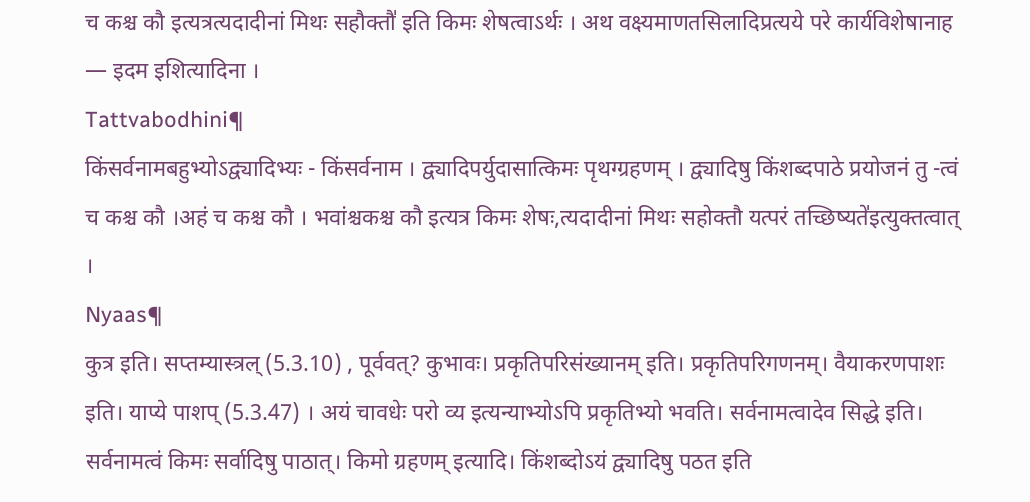च कश्च कौ इत्यत्रत्यदादीनां मिथः सहौक्तौ॑ इति किमः शेषत्वाऽर्थः । अथ वक्ष्यमाणतसिलादिप्रत्यये परे कार्यविशेषानाह — इदम इशित्यादिना ।
Tattvabodhini¶
किंसर्वनामबहुभ्योऽद्व्यादिभ्यः - किंसर्वनाम । द्व्यादिपर्युदासात्किमः पृथग्ग्रहणम् । द्व्यादिषु किंशब्दपाठे प्रयोजनं तु -त्वं च कश्च कौ ।अहं च कश्च कौ । भवांश्चकश्च कौ इत्यत्र किमः शेषः,त्यदादीनां मिथः सहोक्तौ यत्परं तच्छिष्यते॑इत्युक्तत्वात् ।
Nyaas¶
कुत्र इति। सप्तम्यास्त्रल् (5.3.10) , पूर्ववत्? कुभावः। प्रकृतिपरिसंख्यानम् इति। प्रकृतिपरिगणनम्। वैयाकरणपाशः इति। याप्ये पाशप् (5.3.47) । अयं चावधेः परो व्य इत्यन्याभ्योऽपि प्रकृतिभ्यो भवति। सर्वनामत्वादेव सिद्धे इति। सर्वनामत्वं किमः सर्वादिषु पाठात्। किमो ग्रहणम् इत्यादि। किंशब्दोऽयं द्व्यादिषु पठत इति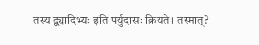तस्य द्व्यादिभ्यः इति पर्युदासः क्रियते। तस्मात्?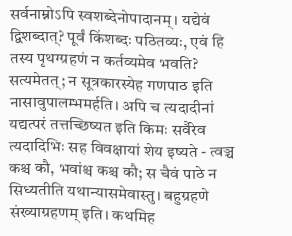सर्वनाम्नोऽपि स्वशब्देनोपादानम्। यद्येवं द्विशब्दात्? पूर्वं किंशब्दः पठितव्यः, एवं हि तस्य पृथग्ग्रहणं न कर्तव्यमेव भवति? सत्यमेतत्; न सूत्रकारस्येह गणपाठ इति नासावुपालम्भमर्हति। अपि च त्यदादीनां यद्यत्परं तत्तच्छिष्यत इति किमः सर्वैरेव त्यदादिभिः सह विवक्षायां शेय इष्यते - त्वञ्च कश्च कौ, भवांश्च कश्च कौ; स चैवं पाठे न सिध्यतीति यथान्यासमेवास्तु। बहुग्रहणे संख्याग्रहणम् इति। कथमिह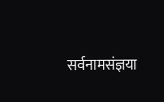सर्वनामसंज्ञया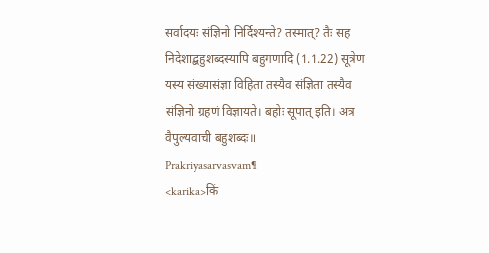सर्वादयः संज्ञिनो निर्दिश्यन्ते? तस्मात्? तैः सह निदेशाद्बहुशब्दस्यापि बहुगणादि (1.1.22) सूत्रेण यस्य संख्यासंज्ञा विहिता तस्यैव संज्ञिता तस्यैव संज्ञिनो ग्रहणं विज्ञायते। बहोः सूपात् इति। अत्र वैपुल्यवाची बहुशब्दः॥
Prakriyasarvasvam¶
<karika>किं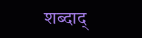शब्दाद्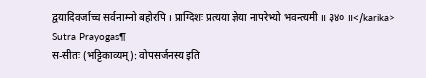द्वयादिवर्जाच्च सर्वनाम्नो बहोरपि । प्राग्दिशः प्रत्यया ज्ञेया नापरेभ्यो भवन्त्यमी ॥ ३४० ॥</karika>
Sutra Prayogas¶
स-सीतः (भट्टिकाव्यम्): वोपसर्जनस्य इति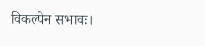विकल्पेन सभावः।